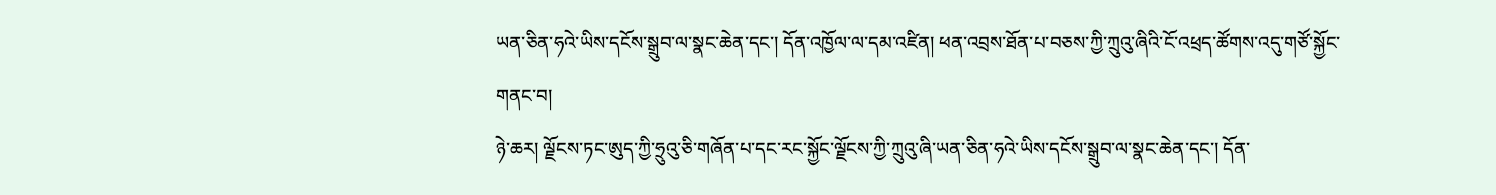ཡན་ཅིན་ཧའེ་ཡིས་དངོས་སྒྲུབ་ལ་སྣང་ཆེན་དང་། དོན་འཁྱོལ་ལ་དམ་འཛིན། ཕན་འབྲས་ཐོན་པ་བཅས་ཀྱི་ཀྲུའུ་ཞིའི་ངོ་འཕྲད་ཚོགས་འདུ་གཙོ་སྐྱོང་གནང་བ།
ཉེ་ཆར། ལྗོངས་ཏང་ཨུད་ཀྱི་ཧྲུའུ་ཅི་གཞོན་པ་དང་རང་སྐྱོང་ལྗོངས་ཀྱི་ཀྲུའུ་ཞི་ཡན་ཅིན་ཧའེ་ཡིས་དངོས་སྒྲུབ་ལ་སྣང་ཆེན་དང་། དོན་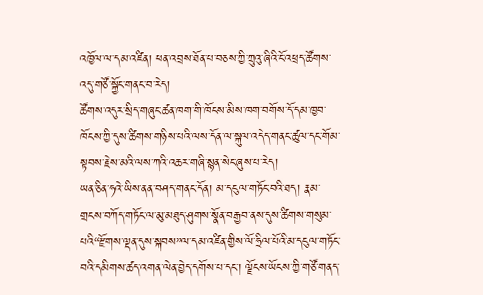འཁྱོལ་ལ་དམ་འཛིན། ཕན་འབྲས་ཐོན་པ་བཅས་ཀྱི་ཀྲུའུ་ཞིའི་ངོ་འཕྲད་ཚོགས་འདུ་གཙོ་སྐྱོང་གནང་བ་རེད།
ཚོགས་འདུར་སྲིད་གཞུང་ཚན་ཁག་གི་ཁོངས་མིས་ཁག་བགོས་དོ་དམ་ཁྱབ་ཁོངས་ཀྱི་དུས་ཚིགས་གཉིས་པའི་ལས་དོན་ལ་སྐུལ་འདེད་གནང་ཚུལ་དང་གོམ་སྟབས་རྗེས་མའི་ལས་ཀའི་འཆར་གཞི་སྙན་སེང་ཞུས་པ་རེད།
ཡན་ཅིན་ཧའེ་ཡིས་ནན་བཤད་གནང་དོན། མ་དངུལ་གཏོང་བའི་ཐད། རྣམ་གྲངས་བཀོད་གཏོང་ལ་མུ་མཐུད་ཤུགས་སྣོན་བརྒྱབ་ནས་དུས་ཚིགས་གསུམ་པའི“རྫོགས་ལྡན་དུས་སྐབས”ལ་དམ་འཛིན་གྱིས་ལོ་ཧྲིལ་པོའི་མ་དངུལ་གཏོང་བའི་དམིགས་ཚད་འགན་ལེན་བྱེད་དགོས་པ་དང་། ལྗོངས་ཡོངས་ཀྱི་གཙོ་གནད་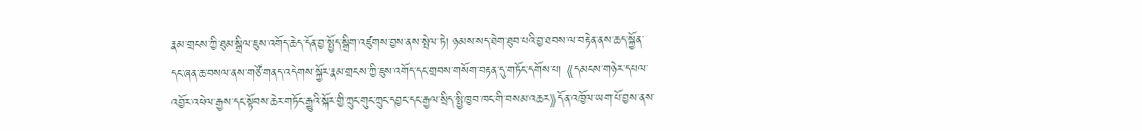རྣམ་གྲངས་ཀྱི་ཐུམ་སྒྲིལ་ཇུས་འགོད་ཆེད་དོན་བྱ་སྤྱོད་སྒྲིག་འཛུགས་བྱས་ནས་སྤེལ་ཏེ། ཉམས་སད་ཐེག་ཐུབ་པའི་བྱ་ཐབས་ལ་བརྟེན་ནས་ཆད་སྐྱོན་དང་ཞན་ཆ་བསལ་ནས་གཙོ་གནད་འདེགས་སྐྱོར་རྣམ་གྲངས་ཀྱི་ཇུས་འགོད་དང་གྲབས་གསོག་བརྟན་དུ་གཏོང་དགོས་པ། 《དམངས་གཉེར་དཔལ་འབྱོར་འཕེལ་རྒྱས་དང་སྟོབས་ཆེར་གཏོང་རྒྱུའི་སྐོར་གྱི་ཀྲུང་གུང་ཀྲུང་དབྱང་དང་རྒྱལ་སྲིད་སྤྱི་ཁྱབ་ཁང་གི་བསམ་འཆར》དོན་འཁྱོལ་ཡག་པོ་བྱས་ནས་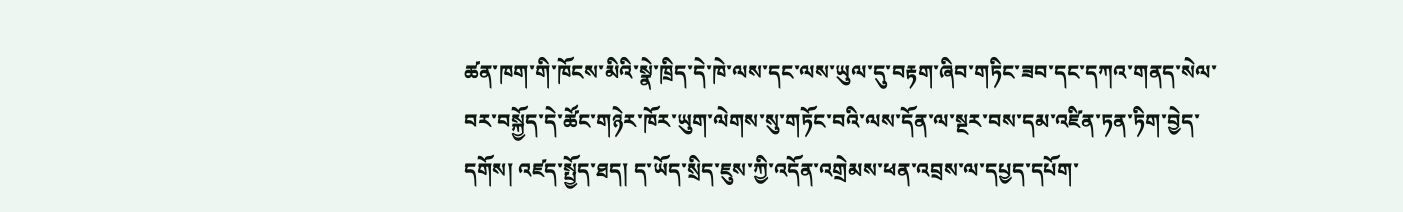ཚན་ཁག་གི་ཁོངས་མིའི་སྣེ་ཁྲིད་དེ་ཁེ་ལས་དང་ལས་ཡུལ་དུ་བརྟག་ཞིབ་གཏིང་ཟབ་དང་དཀའ་གནད་སེལ་བར་བསྐྱོད་དེ་ཚོང་གཉེར་ཁོར་ཡུག་ལེགས་སུ་གཏོང་བའི་ལས་དོན་ལ་སྔར་བས་དམ་འཛིན་ཏན་ཏིག་བྱེད་དགོས། འཛད་སྤྱོད་ཐད། ད་ཡོད་སྲིད་ཇུས་ཀྱི་འདོན་འགྲེམས་ཕན་འབྲས་ལ་དཔྱད་དཔོག་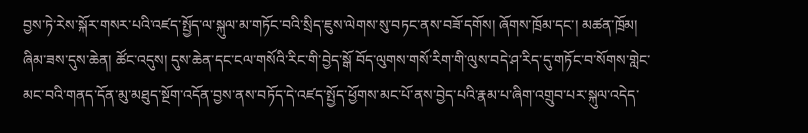བྱས་ཏེ་རེས་སྐོར་གསར་པའི་འཛད་སྤྱོད་ལ་སྐུལ་མ་གཏོང་བའི་སྲིད་ཇུས་ལེགས་སུ་བཏང་ནས་བཟོ་དགོས། ཞོགས་ཁྲོམ་དང་། མཚན་ཁྲོམ། ཞིམ་ཟས་དུས་ཆེན། ཚོང་འདུས། དུས་ཆེན་དང་ངལ་གསོའི་རིང་གི་བྱེད་སྒོ བོད་ལུགས་གསོ་རིག་གི་ལུས་བདེ་ཤ་རིད་དུ་གཏོང་བ་སོགས་གླེང་མང་བའི་གནད་དོན་མུ་མཐུད་སྔོག་འདོན་བྱས་ནས་བཏོད་དེ་འཛད་སྤྱོད་ཕྱོགས་མང་པོ་ནས་བྱེད་པའི་རྣམ་པ་ཞིག་འགྲུབ་པར་སྐུལ་འདེད་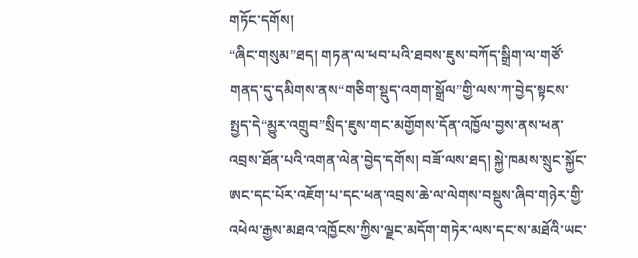གཏོང་དགོས།
“ཞིང་གསུམ”ཐད། གཏན་ལ་ཕབ་པའི་ཐབས་ཇུས་བཀོད་སྒྲིག་ལ་གཙོ་གནད་དུ་དམིགས་ནས“གཅིག་སྡུད་འགག་སྒྲོལ”གྱི་ལས་ཀ་བྱེད་སྟངས་སྤྱད་དེ“མྱུར་འགྲུབ”སྲིད་ཇུས་གང་མགྱོགས་དོན་འཁྱོལ་བྱས་ནས་ཕན་འབྲས་ཐོན་པའི་འགན་ལེན་བྱེད་དགོས། བཟོ་ལས་ཐད། སྐྱེ་ཁམས་སྲུང་སྐྱོང་ཨང་དང་པོར་འཇོག་པ་དང་ཕན་འབྲས་ཆེ་ལ་ལེགས་བསྡུས་ཞིབ་གཉེར་གྱི་འཕེལ་རྒྱས་མཐའ་འཁྱོངས་ཀྱིས་ལྗང་མདོག་གཏེར་ལས་དང་ས་མཐོའི་ཡང་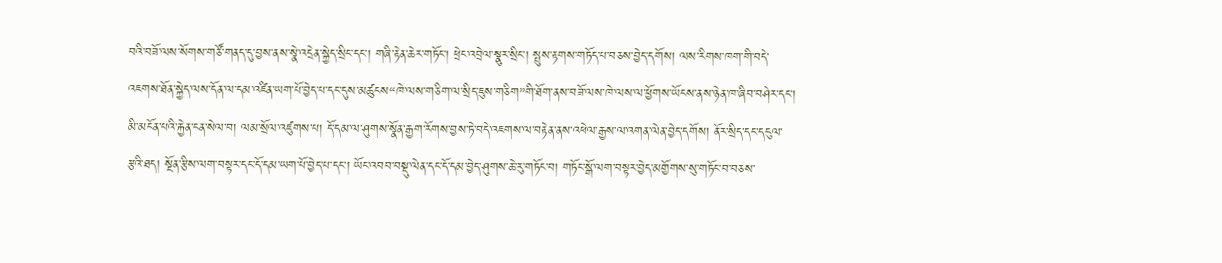བའི་བཟོ་ལས་སོགས་གཙོ་གནད་དུ་བྱས་ནས་སྣེ་འདྲེན་སྐྱེད་སྲིང་དང་། གཞི་རྟེན་ཆེར་གཏོང་། ཕྲེང་འབྲེལ་སྣུར་སྲིང་། སྤུས་རྟགས་གཏོད་པ་བཅས་བྱེད་དགོས། ལས་རིགས་ཁག་གི་བདེ་འཇགས་ཐོན་སྐྱེད་ལས་དོན་ལ་དམ་འཛིན་ཡག་པོ་བྱེད་པ་དང་དུས་མཚུངས“ཁེ་ལས་གཅིག་ལ་སྲིད་ཇུས་གཅིག”གི་ཐོག་ནས་བཟོ་ལས་ཁེ་ལས་ལ་ཕྱོགས་ཡོངས་ནས་ཉེན་ཁ་ཞིབ་བཤེར་དང་། མི་མངོན་པའི་རྐྱེན་ངན་སེལ་བ། ལམ་སྲོལ་འཛུགས་པ། དོ་དམ་ལ་ཤུགས་སྣོན་རྒྱག་རོགས་བྱས་ཏེ་བདེ་འཇགས་ལ་བརྟེན་ནས་འཕེལ་རྒྱས་ལ་འགན་ལེན་བྱེད་དགོས། ནོར་སྲིད་དང་དངུལ་རྩའི་ཐད། སྔོན་རྩིས་ལག་བསྟར་དང་དོ་དམ་ཡག་པོ་བྱེད་པ་དང་། ཡོང་འབབ་བསྡུ་ལེན་དང་དོ་དམ་བྱེད་ཤུགས་ཆེ་རུ་གཏོང་བ། གཏོང་སྒོ་ལག་བསྟར་བྱེད་མགྱོགས་སུ་གཏོང་བ་བཅས་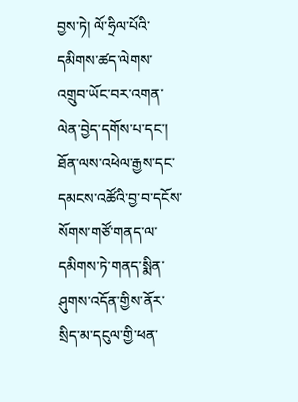བྱས་ཏེ། ལོ་ཧྲིལ་པོའི་དམིགས་ཚད་ལེགས་འགྲུབ་ཡོང་བར་འགན་ལེན་བྱེད་དགོས་པ་དང་། ཐོན་ལས་འཕེལ་རྒྱས་དང་དམངས་འཚོའི་བྱ་བ་དངོས་སོགས་གཙོ་གནད་ལ་དམིགས་ཏེ་གནད་སྨིན་ཤུགས་འདོན་གྱིས་ནོར་སྲིད་མ་དངུལ་གྱི་ཕན་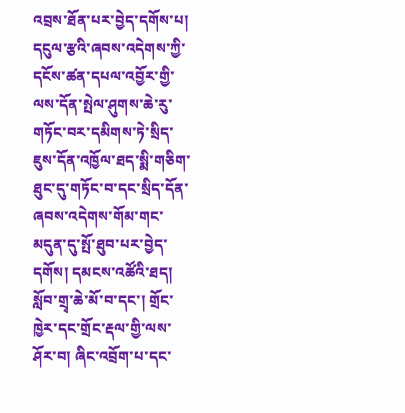འབྲས་ཐོན་པར་བྱེད་དགོས་པ། དངུལ་རྩའི་ཞབས་འདེགས་ཀྱི་དངོས་ཚན་དཔལ་འབྱོར་གྱི་ལས་དོན་སྤེལ་ཤུགས་ཆེ་རུ་གཏོང་བར་དམིགས་ཏེ་སྲིད་ཇུས་དོན་འཁྱོལ་ཐད་སྨི་གཅིག་ཐུང་དུ་གཏོང་བ་དང་སྲིད་དོན་ཞབས་འདེགས་གོམ་གང་མདུན་དུ་སྤོ་ཐུབ་པར་བྱེད་དགོས། དམངས་འཚོའི་ཐད། སློབ་གྲྭ་ཆེ་མོ་བ་དང་། གྲོང་ཁྱེར་དང་གྲོང་རྡལ་གྱི་ལས་ཤོར་བ། ཞིང་འབྲོག་པ་དང་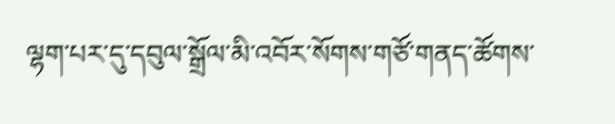ལྷག་པར་དུ་དབུལ་སྒྲོལ་མི་འབོར་སོགས་གཙོ་གནད་ཚོགས་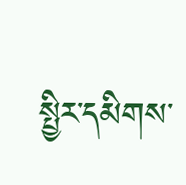སྤྱིར་དམིགས་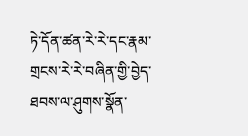ཏེ་དོན་ཚན་རེ་རེ་དང་རྣམ་གྲངས་རེ་རེ་བཞིན་གྱི་བྱེད་ཐབས་ལ་ཤུགས་སྣོན་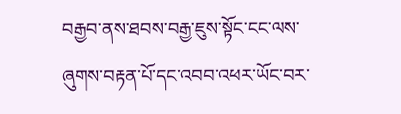བརྒྱབ་ནས་ཐབས་བརྒྱ་ཇུས་སྟོང་ངང་ལས་ཞུགས་བརྟན་པོ་དང་འབབ་འཕར་ཡོང་བར་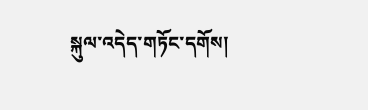སྐུལ་འདེད་གཏོང་དགོས།